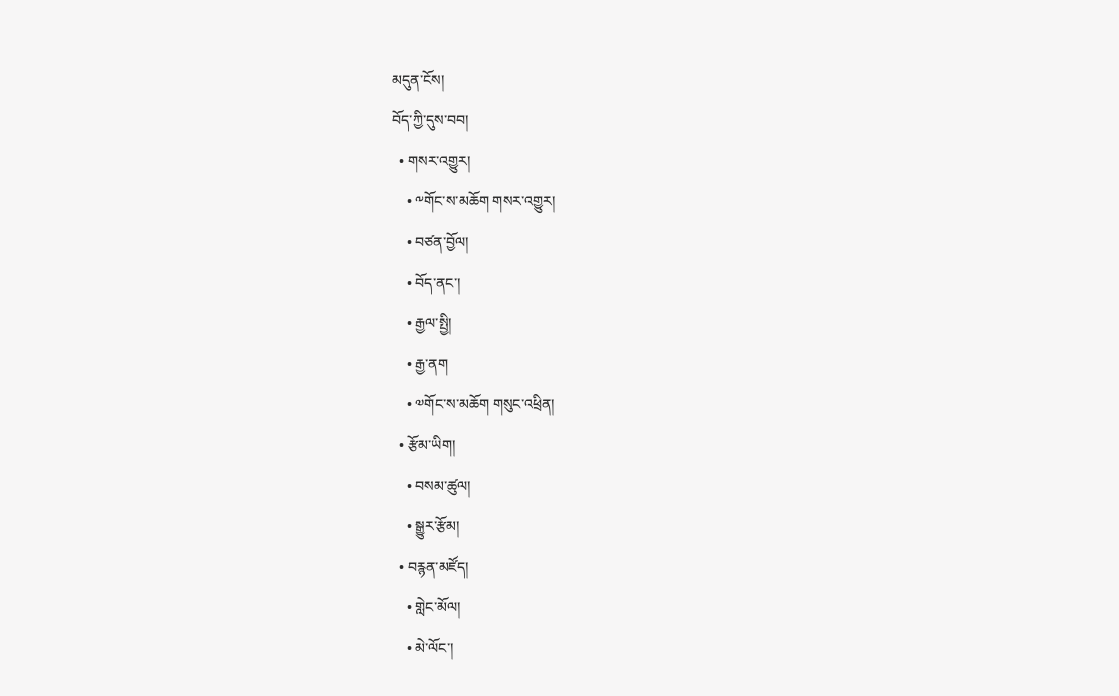མདུན་ངོས།
བོད་ཀྱི་དུས་བབ།
  • གསར་འགྱུར།
    • ༸གོང་ས་མཆོག གསར་འགྱུར།
    • བཙན་བྱོལ།
    • བོད་ནང་།
    • རྒྱལ་སྤྱི།
    • རྒྱ་ནག
    • ༧གོང་ས་མཆོག གསུང་འཕྲིན།
  • རྩོམ་ཡིག།
    • བསམ་ཚུལ།
    • སྒྱུར་རྩོམ།
  • བརྙན་མཛོད།
    • གླེང་མོལ།
    • མེ་ལོང་།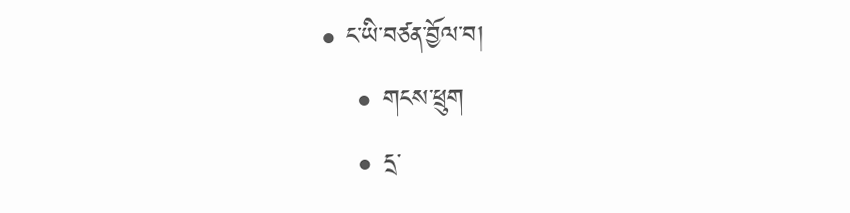• ང་ཡི་བཙན་བྱོལ་བ།
    • གངས་ཕྲུག
    • དྲ་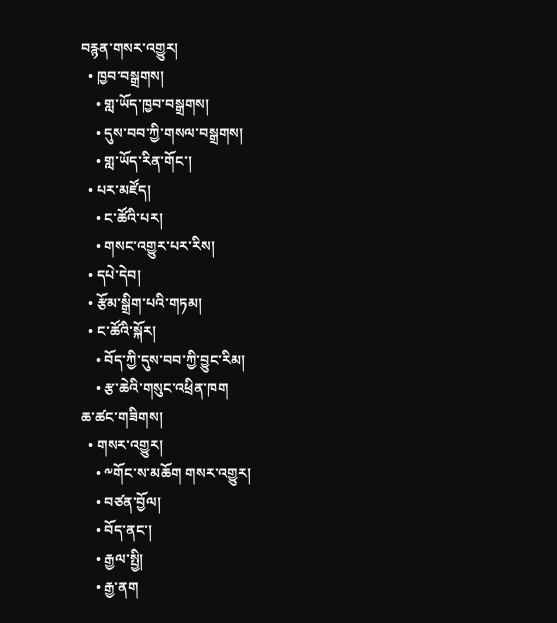བརྙན་གསར་འགྱུར།
  • ཁྱབ་བསྒྲགས།
    • གླ་ཡོད་ཁྱབ་བསྒྲགས།
    • དུས་བབ་ཀྱི་གསལ་བསྒྲགས།
    • གླ་ཡོད་རིན་གོང་།
  • པར་མཛོད།
    • ང་ཚོའི་པར།
    • གསང་འགྱུར་པར་རིས།
  • དཔེ་དེབ།
  • རྩོམ་སྒྲིག་པའི་གཏམ།
  • ང་ཚོའི་སྐོར།
    • བོད་ཀྱི་དུས་བབ་ཀྱི་བྱུང་རིམ།
    • རྩ་ཆེའི་གསུང་འཕྲིན་ཁག
ཆ་ཚང་གཟིགས།
  • གསར་འགྱུར།
    • ༸གོང་ས་མཆོག གསར་འགྱུར།
    • བཙན་བྱོལ།
    • བོད་ནང་།
    • རྒྱལ་སྤྱི།
    • རྒྱ་ནག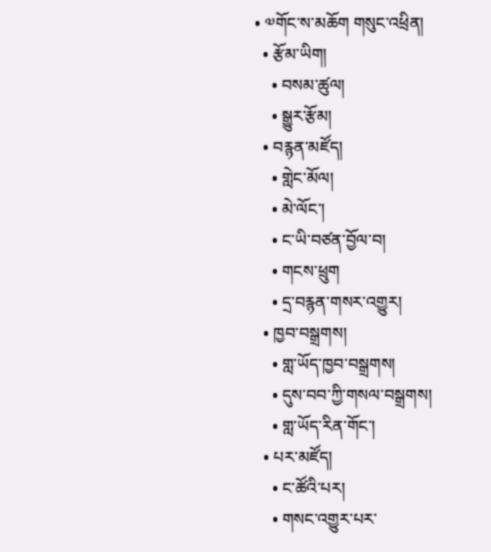• ༧གོང་ས་མཆོག གསུང་འཕྲིན།
  • རྩོམ་ཡིག།
    • བསམ་ཚུལ།
    • སྒྱུར་རྩོམ།
  • བརྙན་མཛོད།
    • གླེང་མོལ།
    • མེ་ལོང་།
    • ང་ཡི་བཙན་བྱོལ་བ།
    • གངས་ཕྲུག
    • དྲ་བརྙན་གསར་འགྱུར།
  • ཁྱབ་བསྒྲགས།
    • གླ་ཡོད་ཁྱབ་བསྒྲགས།
    • དུས་བབ་ཀྱི་གསལ་བསྒྲགས།
    • གླ་ཡོད་རིན་གོང་།
  • པར་མཛོད།
    • ང་ཚོའི་པར།
    • གསང་འགྱུར་པར་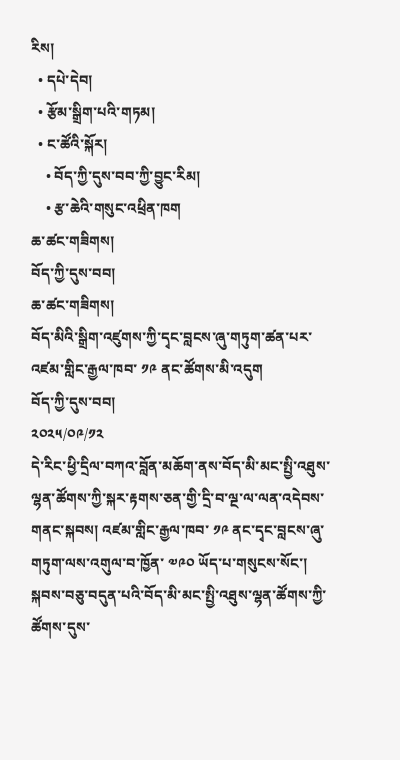རིས།
  • དཔེ་དེབ།
  • རྩོམ་སྒྲིག་པའི་གཏམ།
  • ང་ཚོའི་སྐོར།
    • བོད་ཀྱི་དུས་བབ་ཀྱི་བྱུང་རིམ།
    • རྩ་ཆེའི་གསུང་འཕྲིན་ཁག
ཆ་ཚང་གཟིགས།
བོད་ཀྱི་དུས་བབ།
ཆ་ཚང་གཟིགས།
བོད་མིའི་སྒྲིག་འཛུགས་ཀྱི་དྭང་བླངས་ཞུ་གཏུག་ཚན་པར་འཛམ་གླིང་རྒྱལ་ཁབ་ ༡༩ ནང་ཚོགས་མི་འདུག
བོད་ཀྱི་དུས་བབ།
༢༠༢༥/༠༩/༡༢
དེ་རིང་ཕྱི་དྲིལ་བཀའ་བློན་མཆོག་ནས་བོད་མི་མང་སྤྱི་འཐུས་ལྷན་ཚོགས་ཀྱི་སྐར་རྟགས་ཅན་གྱི་དྲི་བ་ལྔ་ལ་ལན་འདེབས་གནང་སྐབས། འཛམ་གླིང་རྒྱལ་ཁབ་ ༡༩ ནང་དྭང་བླངས་ཞུ་གཏུག་ལས་འགུལ་བ་ཁྱོན་ ༧༩༠ ཡོད་པ་གསུངས་སོང་།
སྐབས་བཅུ་བདུན་པའི་བོད་མི་མང་སྤྱི་འཐུས་ལྷན་ཚོགས་ཀྱི་ཚོགས་དུས་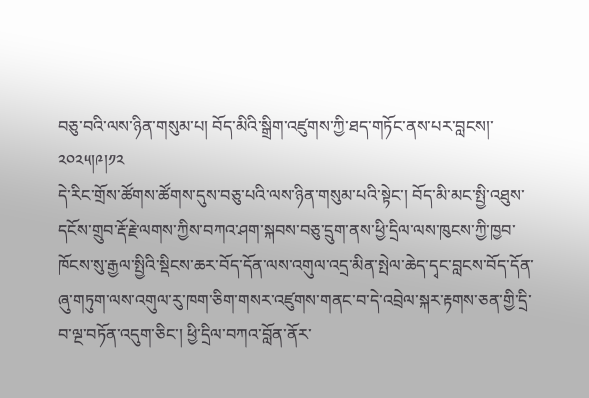བཅུ་བའི་ལས་ཉིན་གསུམ་པ། བོད་མིའི་སྒྲིག་འཛུགས་ཀྱི་ཐད་གཏོང་ནས་པར་བླངས།་༢༠༢༥།༩།༡༢
དེ་རིང་གྲོས་ཚོགས་ཚོགས་དུས་བཅུ་པའི་ལས་ཉིན་གསུམ་པའི་སྟེང་། བོད་མི་མང་སྤྱི་འཐུས་དངོས་གྲུབ་རྡོ་རྗེ་ལགས་ཀྱིས་བཀའ་ཤག་སྐབས་བཅུ་དྲུག་ནས་ཕྱི་དྲིལ་ལས་ཁུངས་ཀྱི་ཁྱབ་ཁོངས་སུ་རྒྱལ་སྤྱིའི་སྡིངས་ཆར་བོད་དོན་ལས་འགུལ་འདྲ་མིན་སྤེལ་ཆེད་དྭང་བླངས་བོད་དོན་ཞུ་གཏུག་ལས་འགུལ་རུ་ཁག་ཅིག་གསར་འཛུགས་གནང་བ་དེ་འབྲེལ་སྐར་རྟགས་ཅན་གྱི་དྲི་བ་ལྔ་བཏོན་འདུག་ཅིང་། ཕྱི་དྲིལ་བཀའ་བློན་ནོར་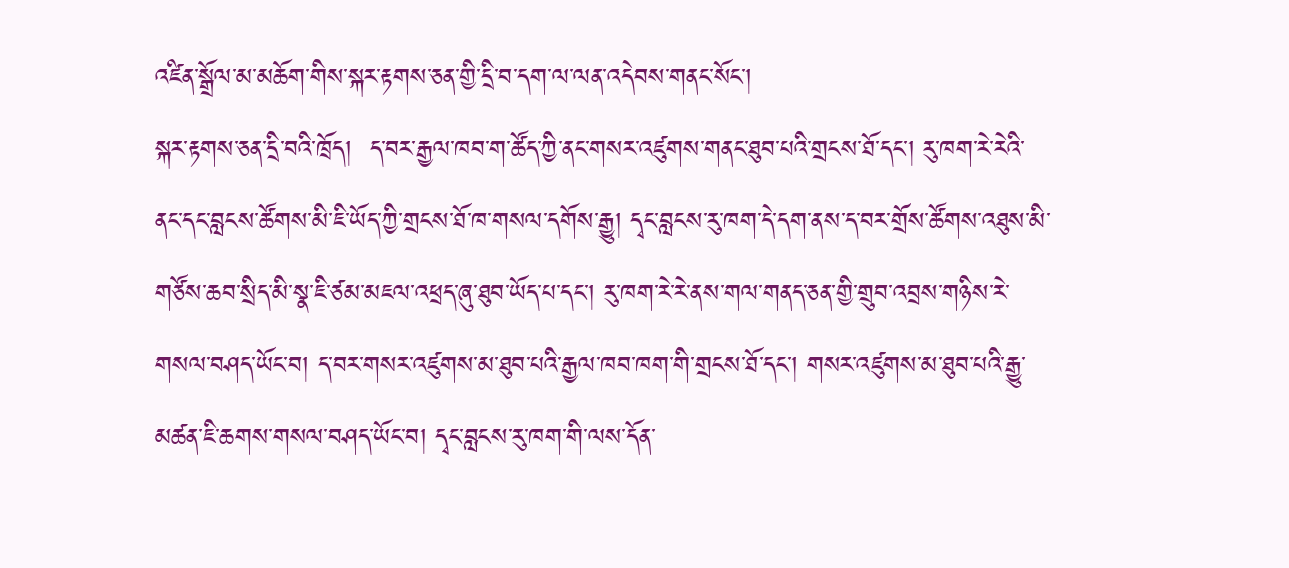འཛིན་སྒྲོལ་མ་མཆོག་གིས་སྐར་རྟགས་ཅན་གྱི་དྲི་བ་དག་ལ་ལན་འདེབས་གནང་སོང་།
སྐར་རྟགས་ཅན་དྲི་བའི་ཁྲོད།  ད་བར་རྒྱལ་ཁབ་ག་ཚོད་ཀྱི་ནང་གསར་འཛུགས་གནང་ཐུབ་པའི་གྲངས་ཐོ་དང་། རུ་ཁག་རེ་རེའི་ནང་དང་བླངས་ཚོགས་མི་ཇི་ཡོད་ཀྱི་གྲངས་ཐོ་ཁ་གསལ་དགོས་རྒྱུ། དྭང་བླངས་རུ་ཁག་དེ་དག་ནས་ད་བར་གྲོས་ཚོགས་འཐུས་མི་གཙོས་ཆབ་སྲིད་མི་སྣ་ཇི་ཙམ་མཇལ་འཕྲད་ཞུ་ཐུབ་ཡོད་པ་དང་། རུ་ཁག་རེ་རེ་ནས་གལ་གནད་ཅན་གྱི་གྲུབ་འབྲས་གཉིས་རེ་གསལ་བཤད་ཡོང་བ། ད་བར་གསར་འཛུགས་མ་ཐུབ་པའི་རྒྱལ་ཁབ་ཁག་གི་གྲངས་ཐོ་དང་། གསར་འཛུགས་མ་ཐུབ་པའི་རྒྱུ་མཚན་ཇི་ཆགས་གསལ་བཤད་ཡོང་བ། དྭང་བླངས་རུ་ཁག་གི་ལས་དོན་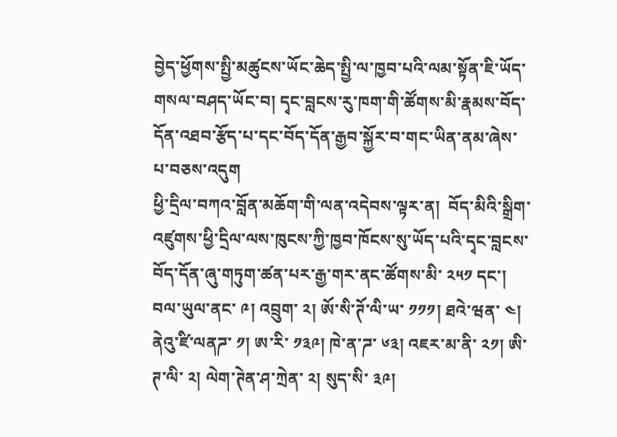བྱེད་ཕྱོགས་སྤྱི་མཚུངས་ཡོང་ཆེད་སྤྱི་ལ་ཁྱབ་པའི་ལམ་སྟོན་ཇི་ཡོད་གསལ་བཤད་ཡོང་བ། དྭང་བླངས་རུ་ཁག་གི་ཚོགས་མི་རྣམས་བོད་དོན་འཐབ་རྩོད་པ་དང་བོད་དོན་རྒྱབ་སྐྱོར་བ་གང་ཡིན་ནམ་ཞེས་པ་བཅས་འདུག
ཕྱི་དྲིལ་བཀའ་བློན་མཆོག་གི་ལན་འདེབས་ལྟར་ན།  བོད་མིའི་སྒྲིག་འཛུགས་ཕྱི་དྲིལ་ལས་ཁུངས་ཀྱི་ཁྱབ་ཁོངས་སུ་ཡོད་པའི་དྭང་བླངས་བོད་དོན་ཞུ་གཏུག་ཚན་པར་རྒྱ་གར་ནང་ཚོགས་མི་ ༢༥༡ དང་། བལ་ཡུལ་ནང་ ༩། འབྲུག་ ༢། ཨོ་སི་ཊོ་ལི་ཡ་ ༡༡༡། ཐའེ་ཝན་ ༤། ནེའུ་ཛི་ལནཌ་ ༡། ཨ་རི་ ༡༣༩། ཁེ་ན་ཌ་ ༦༣། འཇར་མ་ནི་ ༢༡། ཨི་ཊ་ལི་ ༢། ལེག་ཊེན་ཤ་ཀྲེན་ ༢། སུད་སི་ ༣༩།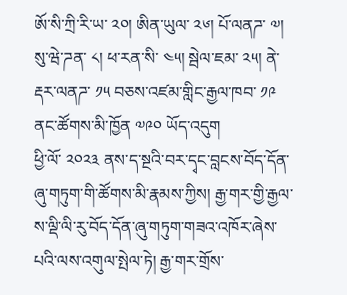ཨོ་སི་ཀྲི་རི་ཡ་ ༢༠། ཨིན་ཡུལ་ ༢༦། པོ་ལནཌ་ ༧། སུ་ཝེ་ཌན་ ༨། ཕ་རན་སི་ ༤༥། སྦེལ་ཇམ་ ༢༥། ནེ་རྡར་ལནཌ་ ༡༥ བཅས་འཛམ་གླིང་རྒྱལ་ཁབ་ ༡༩ ནང་ཚོགས་མི་ཁྱོན ༧༩༠ ཡོད་འདུག
ཕྱི་ལོ་ ༢༠༢༣ ནས་ད་སྔའི་བར་དྭང་བླངས་བོད་དོན་ཞུ་གཏུག་གི་ཚོགས་མི་རྣམས་ཀྱིས། རྒྱ་གར་གྱི་རྒྱལ་ས་ལྡི་ལི་རུ་བོད་དོན་ཞུ་གཏུག་གཟའ་འཁོར་ཞེས་པའི་ལས་འགུལ་སྤེལ་ཏེ། རྒྱ་གར་གྲོས་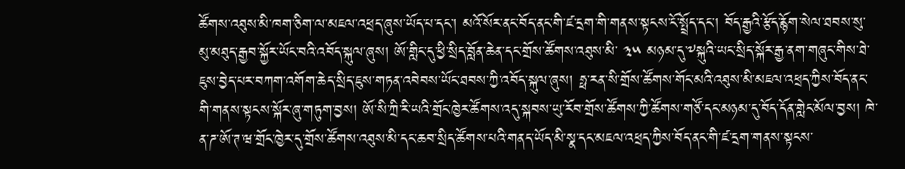ཚོགས་འཐུས་མི་ཁག་ཅིག་ལ་མཇལ་འཕྲད་ཞུས་ཡོད་པ་དང་། མའོ་སོར་ནང་བོད་ནང་གི་ཛ་དྲག་གི་གནས་སྟངས་ངོ་སྤྲོད་དང་། བོད་རྒྱའི་རྩོད་རྙོག་སེལ་ཐབས་སུ་མུ་མཐུད་རྒྱབ་སྐྱོར་ཡོང་བའི་འབོད་སྐུལ་ཞུས། ཨོ་གླིང་དུ་ཕྱི་སྲིད་བློན་ཆེན་དང་གྲོས་ཚོགས་འཐུས་མི་ ༣༥ མཉམ་དུ་༸སྐུའི་ཡང་སྲིད་སྐོར་རྒྱ་ནག་གཞུང་གིས་ཐེ་ཇུས་བྱེད་པར་བཀག་འགོག་ཆེད་སྲིད་ཇུས་གཏན་འབེབས་ཡོང་ཐབས་ཀྱི་འབོད་སྐུལ་ཞུས། ཧྥ་རན་སི་གྲོས་ཚོགས་གོང་མའི་འཐུས་མི་མཇལ་འཕྲད་ཀྱིས་བོད་ནང་གི་གནས་སྟངས་སྐོར་ཞུ་གཏུག་བྱས། ཨོ་སི་ཀྲི་རི་ཡའི་གྲོང་ཁྱེར་ཚོགས་འདུ་སྐབས་ཡུ་རོབ་གྲོས་ཚོགས་ཀྱི་ཚོགས་གཙོ་དང་མཉམ་དུ་བོད་དོན་གླེང་མོལ་བྱས། ཁེ་ན་ཌ་ཨོ་ཊ་ཝ་གྲོང་ཁྱེར་དུ་གྲོས་ཚོགས་འཐུས་མི་དང་ཆབ་སྲིད་ཚོགས་པའི་གནད་ཡོད་མི་སྣ་དང་མཇལ་འཕྲད་ཀྱིས་བོད་ནང་གི་ཛ་དྲག་གནས་སྟངས་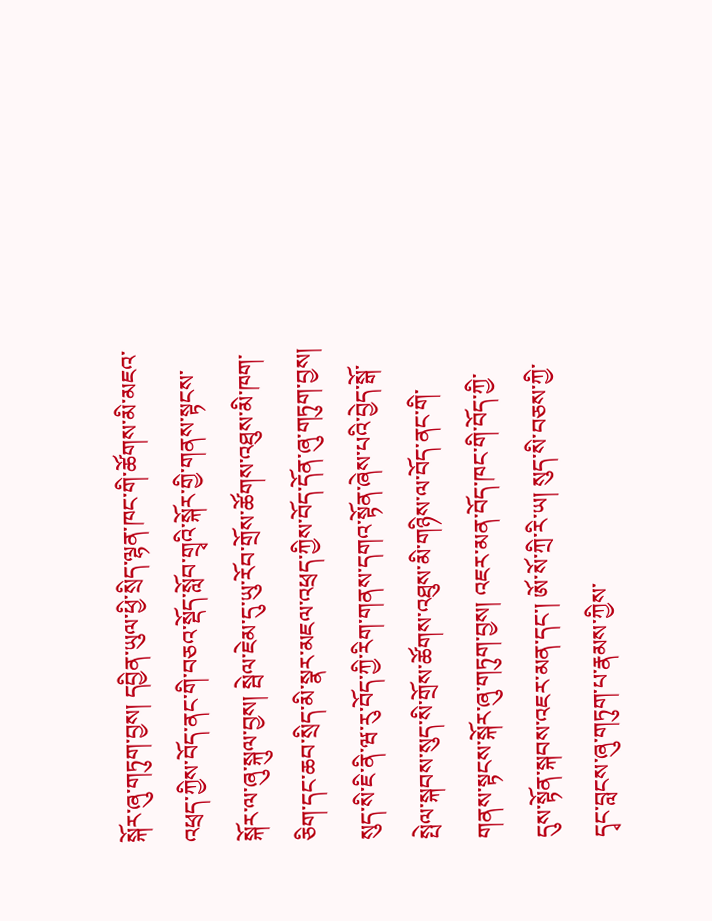སྐོར་ཞུ་གཏུག་བྱས། དབྱིན་ཡུལ་ཕྱི་སྲིད་ལྷན་ཁང་གི་ཚོགས་མི་མཇའ་འཕྲད་ཀྱིས་བོད་ནང་གི་བཅའ་སྡོད་སློབ་གྲྭའི་སྐོར་གྱི་གནས་སྟངས་སྐོར་ལ་ཞུ་སྐུལ་བྱས། སྦེལ་ཇེམ་དུ་ཡུ་རོབ་གྲོས་ཚོགས་འཐུས་མི་ཁག་ཅིག་དང་ཆབ་སྲིད་མི་སྣར་མཇལ་འཕྲད་ཀྱིས་བོད་དོན་ཞུ་གཏུག་བྱས། སུད་སི་ཇི་ནི་ཝ་རུ་བོད་ཀྱི་རིག་གནས་དགའ་སྟོན་ཞེས་པའི་བྱེད་སྒོ་སྤེལ་སྐབས་སུད་སི་གྲོས་ཚོགས་འཐུས་མི་གཉིས་ལ་བོད་ནང་གི་གནས་སྟངས་སྐོར་ཞུ་གཏུག་བྱས། འཇར་མན་བོད་ཁང་གི་བོད་ཀྱི་དུས་སྟོན་སྐབས་འཇར་མན་དང་། ཨོ་སོ་ཀྲི་རི་ཡ། སུད་སི་བཅས་ཀྱི་དྭང་བླངས་ཞུ་གཏུག་པ་རྣམས་ཀྱིས་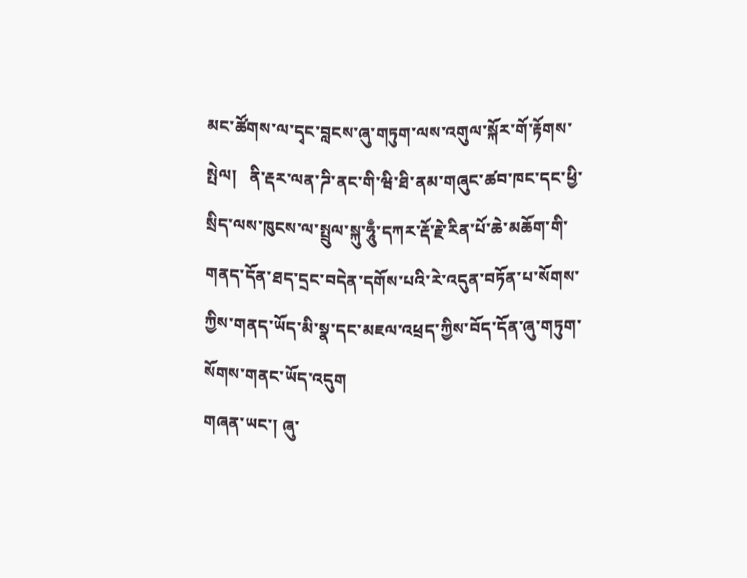མང་ཚོགས་ལ་དྭང་བླངས་ཞུ་གཏུག་ལས་འགུལ་སྐོར་གོ་རྟོགས་སྤེལ།   ནི་རྡར་ལན་ཌི་ནང་གི་ཝི་ཐི་ནམ་གཞུང་ཚབ་ཁང་དང་ཕྱི་སྲིད་ལས་ཁུངས་ལ་སྤྲུལ་སྐུ་ཧཱུྃ་དཀར་རྡོ་རྗེ་རིན་པོ་ཆེ་མཆོག་གི་གནད་དོན་ཐད་དྲང་བདེན་དགོས་པའི་རེ་འདུན་བཏོན་པ་སོགས་ཀྱིས་གནད་ཡོད་མི་སྣ་དང་མཇལ་འཕྲད་ཀྱིས་བོད་དོན་ཞུ་གཏུག་སོགས་གནང་ཡོད་འདུག
གཞན་ཡང་། ཞུ་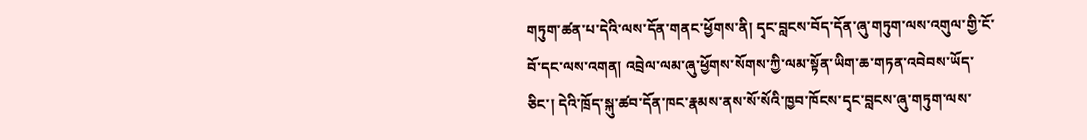གཏུག་ཚན་པ་དེའི་ལས་དོན་གནང་ཕྱོགས་ནི། དྭང་བླངས་བོད་དོན་ཞུ་གཏུག་ལས་འགུལ་གྱི་ངོ་བོ་དང་ལས་འགན། འབྲེལ་ལམ་ཞུ་ཕྱོགས་སོགས་ཀྱི་ལམ་སྟོན་ཡིག་ཆ་གཏན་འབེབས་ཡོད་ཅིང་། དེའི་ཁྲོད་སྐུ་ཚབ་དོན་ཁང་རྣམས་ནས་སོ་སོའི་ཁྱབ་ཁོངས་དྭང་བླངས་ཞུ་གཏུག་ལས་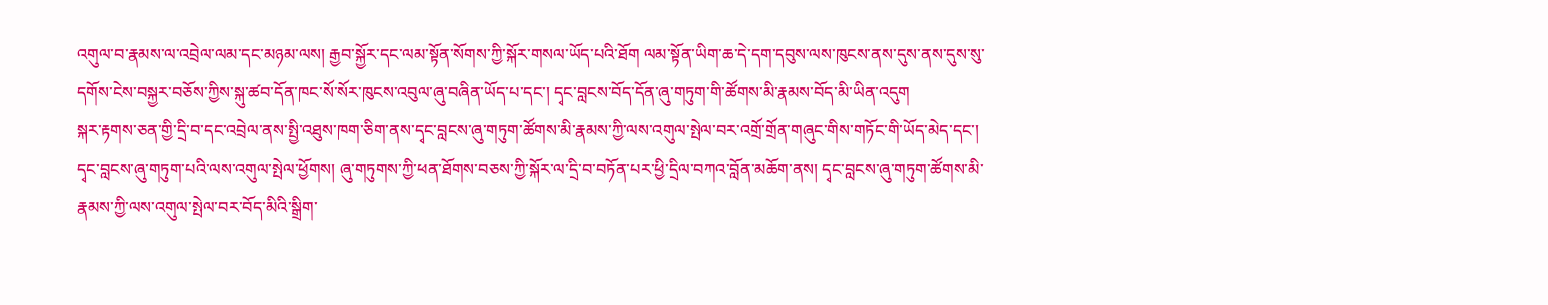འགུལ་བ་རྣམས་ལ་འབྲེལ་ལམ་དང་མཉམ་ལས། རྒྱབ་སྐྱོར་དང་ལམ་སྟོན་སོགས་ཀྱི་སྐོར་གསལ་ཡོད་པའི་ཐོག ལམ་སྟོན་ཡིག་ཆ་དེ་དག་དབུས་ལས་ཁུངས་ནས་དུས་ནས་དུས་སུ་དགོས་ངེས་བསྐྱར་བཅོས་ཀྱིས་སྐུ་ཚབ་དོན་ཁང་སོ་སོར་ཁུངས་འབུལ་ཞུ་བཞིན་ཡོད་པ་དང་། དྭང་བླངས་བོད་དོན་ཞུ་གཏུག་གི་ཚོགས་མི་རྣམས་བོད་མི་ཡིན་འདུག
སྐར་རྟགས་ཅན་གྱི་དྲི་བ་དང་འབྲེལ་ནས་སྤྱི་འཐུས་ཁག་ཅིག་ནས་དྭང་བླངས་ཞུ་གཏུག་ཚོགས་མི་རྣམས་ཀྱི་ལས་འགུལ་སྤེལ་བར་འགྲོ་གྲོན་གཞུང་གིས་གཏོང་གི་ཡོད་མེད་དང་། དྭང་བླངས་ཞུ་གཏུག་པའི་ལས་འགུལ་སྤེལ་ཕྱོགས། ཞུ་གཏུགས་ཀྱི་ཕན་ཐོགས་བཅས་ཀྱི་སྐོར་ལ་དྲི་བ་བཏོན་པར་ཕྱི་དྲིལ་བཀའ་བློན་མཆོག་ནས། དྭང་བླངས་ཞུ་གཏུག་ཚོགས་མི་རྣམས་ཀྱི་ལས་འགུལ་སྤེལ་བར་བོད་མིའི་སྒྲིག་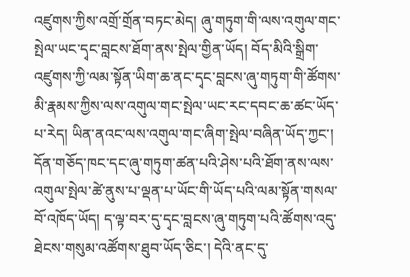འཛུགས་ཀྱིས་འགྲོ་གྲོན་བཏང་མེད། ཞུ་གཏུག་གི་ལས་འགུལ་གང་སྤེལ་ཡང་དྭང་བླངས་ཐོག་ནས་སྤེལ་གྱིན་ཡོད། བོད་མིའི་སྒྲིག་འཛུགས་ཀྱི་ལམ་སྟོན་ཡིག་ཆ་ནང་དྭང་བླངས་ཞུ་གཏུག་གི་ཚོགས་མི་རྣམས་ཀྱིས་ལས་འགུལ་གང་སྤེལ་ཡང་རང་དབང་ཆ་ཚང་ཡོད་པ་རེད། ཡིན་ནའང་ལས་འགུལ་གང་ཞིག་སྤེལ་བཞིན་ཡོད་ཀྱང་། དོན་གཅོད་ཁང་དང་ཞུ་གཏུག་ཚན་པའི་ཤེས་པའི་ཐོག་ནས་ལས་འགུལ་སྤེལ་ཚེ་ནུས་པ་ལྡན་པ་ཡོང་གི་ཡོད་པའི་ལམ་སྟོན་གསལ་བོ་འཁོད་ཡོད། ད་ལྟ་བར་དུ་དྭང་བླངས་ཞུ་གཏུག་པའི་ཚོགས་འདུ་ཐེངས་གསུམ་འཚོགས་ཐུབ་ཡོད་ཅིང་། དེའི་ནང་དུ་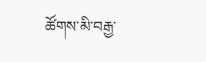ཚོགས་མི་བརྒྱ་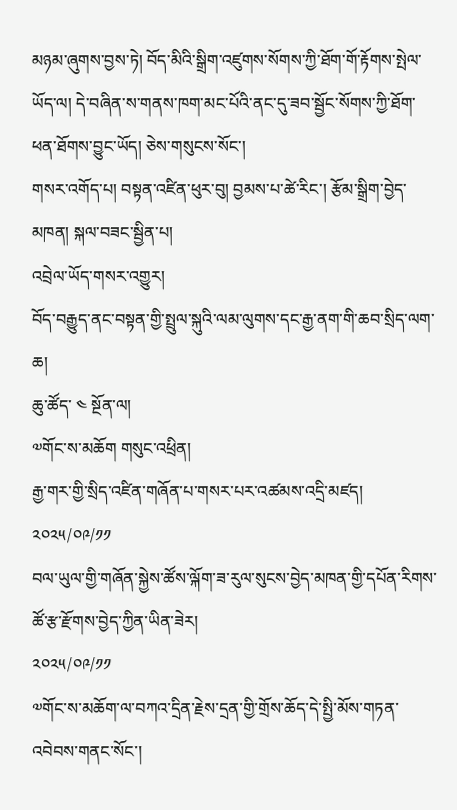མཉམ་ཞུགས་བྱས་ཏེ། བོད་མིའི་སྒྲིག་འཛུགས་སོགས་ཀྱི་ཐོག་གོ་རྟོགས་སྤེལ་ཡོད་ལ། དེ་བཞིན་ས་གནས་ཁག་མང་པོའི་ནང་དུ་ཟབ་སྦྱོང་སོགས་ཀྱི་ཐོག་ཕན་ཐོགས་བྱུང་ཡོད། ཅེས་གསུངས་སོང་།
གསར་འགོད་པ། བསྟན་འཛིན་ཕུར་བུ། བྱམས་པ་ཚེ་རིང་། རྩོམ་སྒྲིག་བྱེད་མཁན། སྐལ་བཟང་སྦྱིན་པ།
འབྲེལ་ཡོད་གསར་འགྱུར།
བོད་བརྒྱུད་ནང་བསྟན་གྱི་སྤྲུལ་སྐུའི་ལམ་ལུགས་དང་རྒྱ་ནག་གི་ཆབ་སྲིད་ལག་ཆ།
ཆུ་ཚོད་ ༤ སྔོན་ལ།
༧གོང་ས་མཆོག གསུང་འཕྲིན།
རྒྱ་གར་གྱི་སྲིད་འཛིན་གཞོན་པ་གསར་པར་འཚམས་འདྲི་མཛད།
༢༠༢༥/༠༩/༡༡
བལ་ཡུལ་གྱི་གཞོན་སྐྱེས་ཚོས་ལྐོག་ཟ་རུལ་སུངས་བྱེད་མཁན་གྱི་དཔོན་རིགས་ཚོ་རྩ་རྫོགས་བྱེད་ཀྱིན་ཡིན་ཟེར།
༢༠༢༥/༠༩/༡༡
༧གོང་ས་མཆོག་ལ་བཀའ་དྲིན་རྗེས་དྲན་གྱི་གྲོས་ཆོད་དེ་སྤྱི་མོས་གཏན་འབེབས་གནང་སོང་།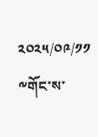༢༠༢༥/༠༩/༡༡
༸གོང་ས་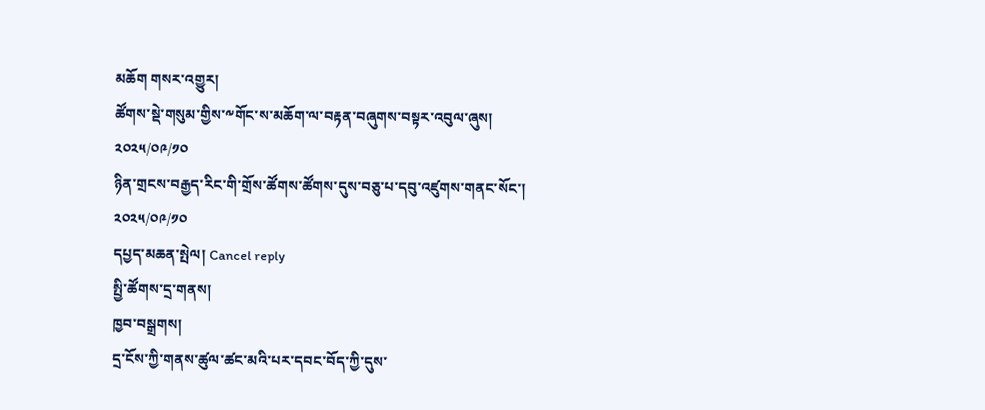མཆོག གསར་འགྱུར།
ཚོགས་སྡེ་གསུམ་གྱིས་༸གོང་ས་མཆོག་ལ་བརྟན་བཞུགས་བསྟར་འབུལ་ཞུས།
༢༠༢༥/༠༩/༡༠
ཉིན་གྲངས་བརྒྱད་རིང་གི་གྲོས་ཚོགས་ཚོགས་དུས་བཅུ་པ་དབུ་འཛུགས་གནང་སོང་།
༢༠༢༥/༠༩/༡༠
དཔྱད་མཆན་སྤེལ། Cancel reply
སྤྱི་ཚོགས་དྲ་གནས།
ཁྱབ་བསྒྲགས།
དྲ་ངོས་ཀྱི་གནས་ཚུལ་ཚང་མའི་པར་དབང་བོད་ཀྱི་དུས་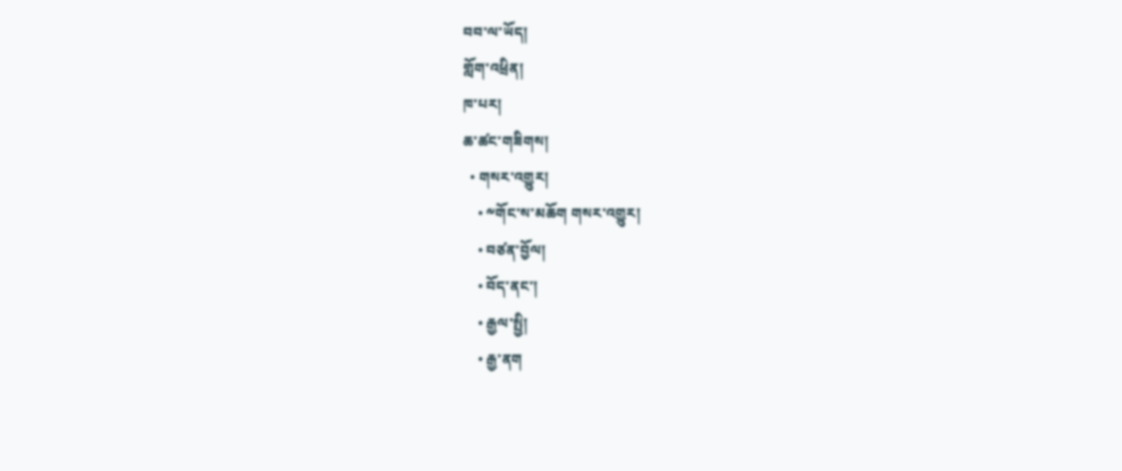བབ་ལ་ཡོད།
གློག་འཕྲིན།
ཁ་པར།
ཆ་ཚང་གཟིགས།
  • གསར་འགྱུར།
    • ༸གོང་ས་མཆོག གསར་འགྱུར།
    • བཙན་བྱོལ།
    • བོད་ནང་།
    • རྒྱལ་སྤྱི།
    • རྒྱ་ནག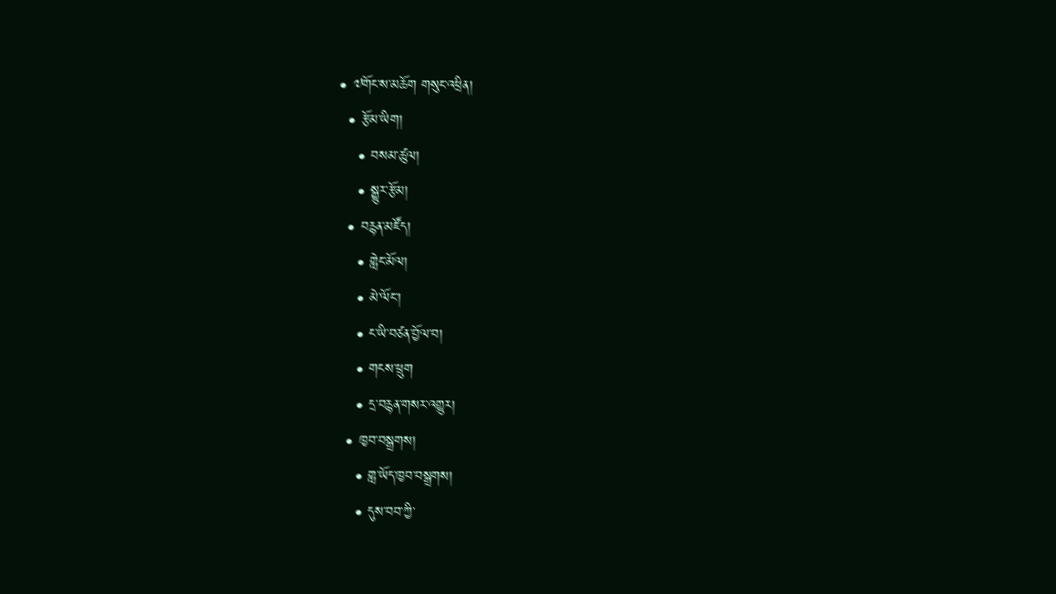• ༧གོང་ས་མཆོག གསུང་འཕྲིན།
  • རྩོམ་ཡིག།
    • བསམ་ཚུལ།
    • སྒྱུར་རྩོམ།
  • བརྙན་མཛོད།
    • གླེང་མོལ།
    • མེ་ལོང་།
    • ང་ཡི་བཙན་བྱོལ་བ།
    • གངས་ཕྲུག
    • དྲ་བརྙན་གསར་འགྱུར།
  • ཁྱབ་བསྒྲགས།
    • གླ་ཡོད་ཁྱབ་བསྒྲགས།
    • དུས་བབ་ཀྱི་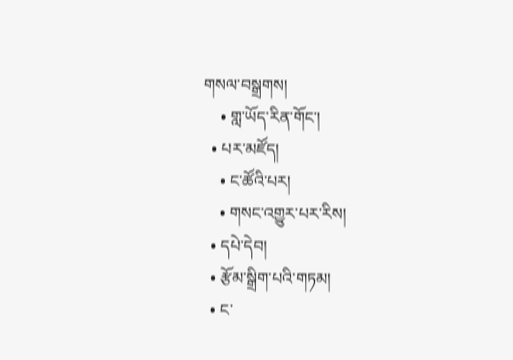གསལ་བསྒྲགས།
    • གླ་ཡོད་རིན་གོང་།
  • པར་མཛོད།
    • ང་ཚོའི་པར།
    • གསང་འགྱུར་པར་རིས།
  • དཔེ་དེབ།
  • རྩོམ་སྒྲིག་པའི་གཏམ།
  • ང་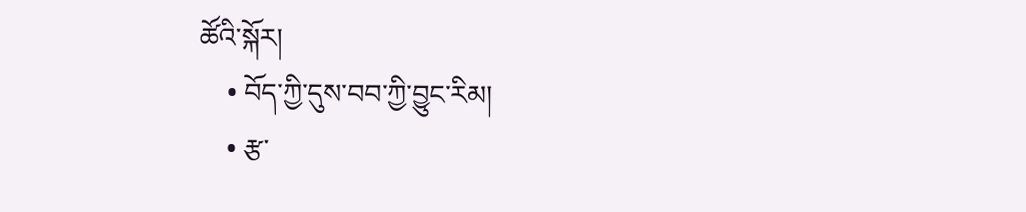ཚོའི་སྐོར།
    • བོད་ཀྱི་དུས་བབ་ཀྱི་བྱུང་རིམ།
    • རྩ་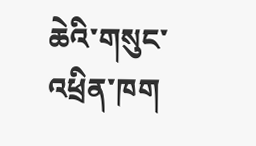ཆེའི་གསུང་འཕྲིན་ཁག